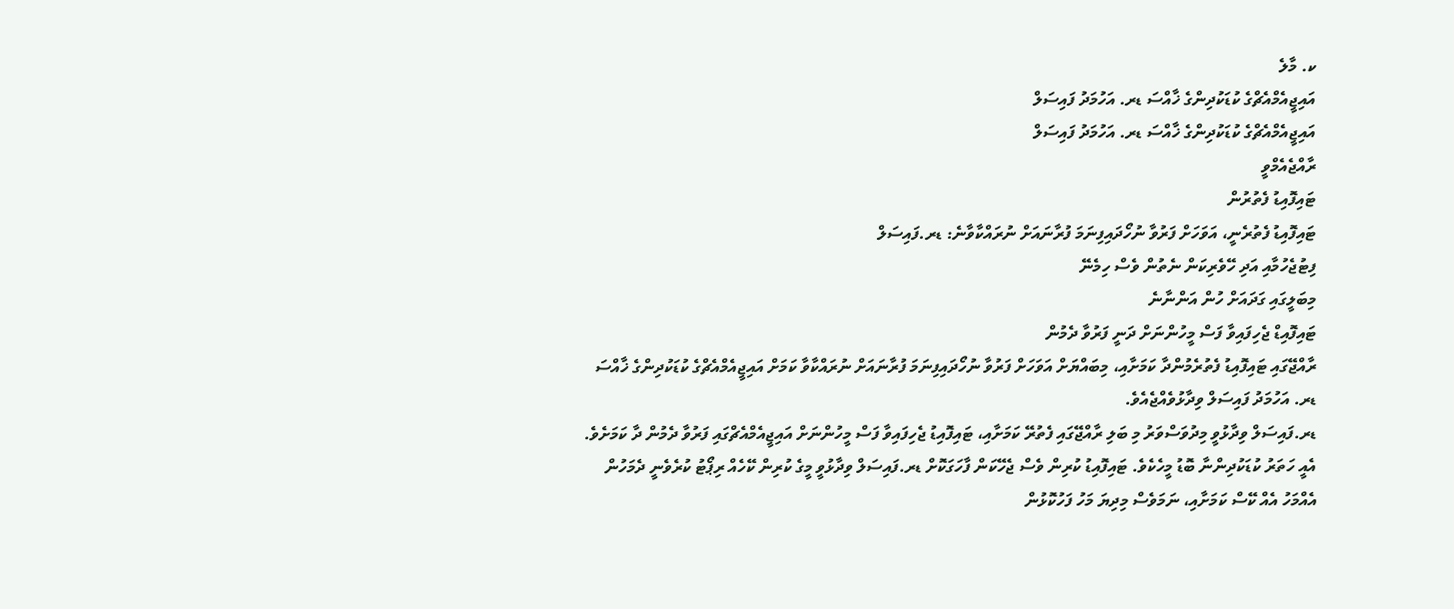ކ. މާލެ
އައިޖީއެމްއެޗްގެ ކުޑަކުދިންގެ ޚާއްސަ ޑރ. އަހުމަދު ފައިސަލް
އައިޖީއެމްއެޗްގެ ކުޑަކުދިންގެ ޚާއްސަ ޑރ. އަހުމަދު ފައިސަލް
ރާއްޖެއެމްވީ
ޓައިފޮއިޑު ފެތުރުން
ޓައިފޮއިޑު ފެތުރެނީ، އަވަހަށް ފަރުވާ ނުހޯދައިފިނަމަ ފުރާނައަށް ނުރައްކާވާނެ: ޑރ.ފައިސަލް
ފިޓުޖެހުމާއި އަދި ހޭވެރިކަން ނެތުން ވެސް ހިމެނޭ
މިބަލީގައި ގަދައަށް ހުން އަންނާނެ
ޓައިފޮއިޑް ޖެހިފައިވާ ފަސް މީހުންނަށް ދަނީ ފަރުވާ ދެމުން
ރާއްޖޭގައި ޓައިފޮއިޑު ފެތުރެމުންދާ ކަމަށާއި، މިބައްޔަށް އަވަހަށް ފަރުވާ ނުހޯދައިފިނަމަ ފުރާނައަށް ނުރައްކާވާ ކަމަށް އައިޖީއެމްއެޗްގެ ކުޑަކުދިންގެ ޚާއްސަ ޑރ. އަހުމަދު ފައިސަލް ވިދާޅުވެއްޖެއެވެ.
ޑރ.ފައިސަލް ވިދާޅުވީ މިދުވަސްވަރު މި ބަލި ރާއްޖޭގައި ފެތުރޭ ކަމަށާއި، ޓައިފޮއިޑު ޖެހިފައިވާ ފަސް މީހުންނަށް އައިޖީއެމްއެޗްގައި ފަރުވާ ދެމުން ދާ ކަމަށެވެ. އެއީ ހަތަރު ކުޑަކުދިންނާ ބޮޑު މީހެކެވެ. ޓައިފޮއިޑު ކުރިން ވެސް ޖެހޭކަން ފާހަގަކޮށް ޑރ.ފައިސަލް ވިދާޅުވީ މީގެ ކުރިން ކޭހެއް ރިޕޯޓު ކުރެވެނީ ދެމަހުން އެއްމަހު އެއް ކޭސް ކަމަށާއި، ނަމަވެސް މިދިޔަ މަހު ފަހުކޮޅުން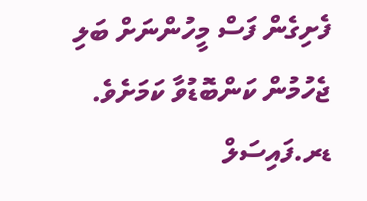ފެށިގެން ފަސް މީހުންނަށް ބަލި ޖެހުމުން ކަންބޮޑުވާ ކަމަށެވެ.
ޑރ.ފައިސަލް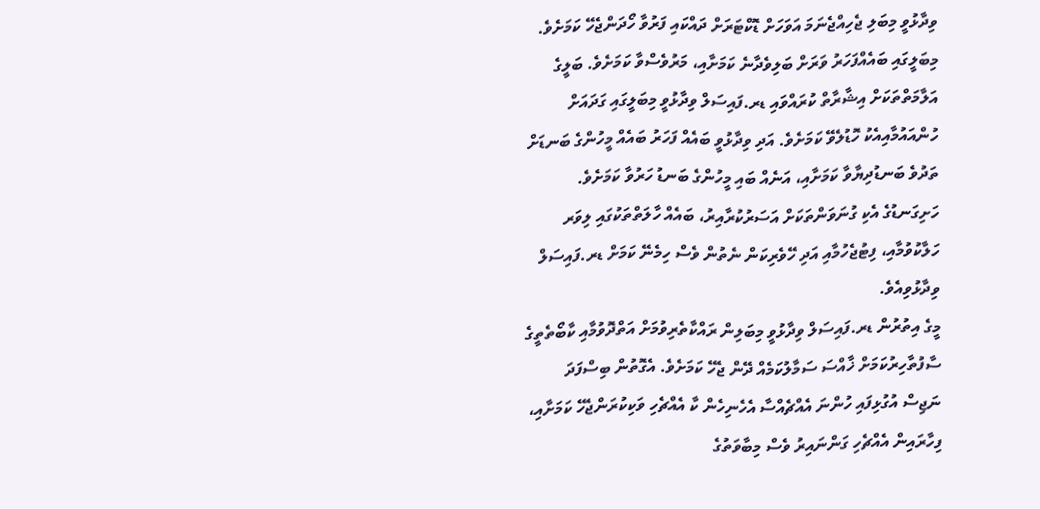ވިދާޅުވީ މިބަލި ޖެހިއްޖެނަމަ އަވަހަށް ޑޮކްޓަރަށް ދައްކައި ފަރުވާ ހޯދަންޖެހޭ ކަމަށެވެ. މިބަލީގައި ބައެއްފަހަރު ވަރަށް ބަލިވެދާނެ ކަމަށާއި، މަރުވެސްވާ ކަމަށެވެ. ބަލީގެ އަލާމަތްތަކަށް އިޝާރާތް ކުރައްވައި ޑރ.ފައިސަލް ވިދާޅުވީ މިބަލީގައި ގަދައަށް ހުންއައުމާއިއެކު ހޮޑުލެވޭ ކަމަށެވެ. އަދި ވިދާޅުވީ ބައެއް ފަހަރު ބައެއް މީހުންގެ ބަނޑަށް ތަދުވެ ބަނޑުދިޔާވާ ކަމަށާއި، އަނެއް ބައި މީހުންގެ ބަނޑު ހަރުވާ ކަމަށެވެ. ހަށިގަނޑުގެ އެކި ގުނަވަންތަކަށް އަސަރުކުރާއިރު، ބައެއް ހާލަތްތަކުގައި ލިވަރ ހަލާކުވުމާއި، ފިޓުޖެހުމާއި އަދި ހޭވެރިކަން ނެތުން ވެސް ހިމެނޭ ކަމަށް ޑރ.ފައިސަލް ވިދާޅުވިއެވެ.
މީގެ އިތުރުން ޑރ.ފައިސަލް ވިދާޅުވީ މިބަލިން ރައްކާތެރިވުމަށް އަތްދޮވުމާއި ކާބޯތެތީގެ ސާފުތާހިރުކަމަށް ޚާއްސަ ސަމާލުކަމެއް ދޭން ޖެހޭ ކަމަށެވެ. އެގޮތުން ބިސްފަދަ ނަޖިސް އުގުޅިފައި ހުންނަ އެއްޗެއްސާ އެހެނިހެން ކާ އެއްޗެހި ވަކިކުރަންޖެހޭ ކަމަށާއި، ފިހާރައިން އެއްޗެހި ގަންނައިރު ވެސް މިބާވަތުގެ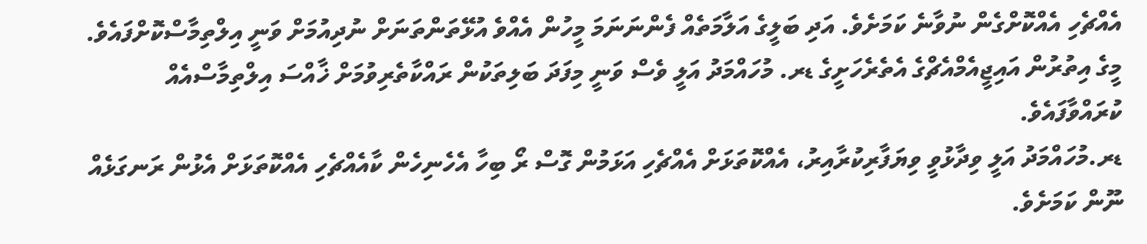އެއްޗެހި އެއްކޮށްގެން ނުވާނެ ކަމަށެވެ. އަދި ބަލީގެ އަލާމަތެއް ފެންނަނަމަ މީހުން އެއްވެ އުޅޭތަންތަނަށް ނުދިއުމަށް ވަނީ އިލްތިމާސްކޮށްފައެވެ.
މީގެ އިތުރުން އައިޖީއެމްއެޗްގެ އެތެރެހަށީގެ ޑރ. މުހައްމަދު އަލީ ވެސް ވަނީ މިފަދަ ބަލިތަކުން ރައްކާތެރިވުމަށް ޚާއްސަ އިލްތިމާސްއެއް ކުރައްވާފައެވެ.
ޑރ.މުހައްމަދު އަލީ ވިދާޅުވީ ވިޔަފާރިކުރާއިރު، އެއްކޮތަޅަށް އެއްޗެހި އަޅަމުން ގޮސް ރޯ ބިހާ އެހެނިހެން ކާއެއްޗެހި އެއްކޮތަޅަށް އެޅުން ރަނގަޅެއް ނޫން ކަމަށެވެ.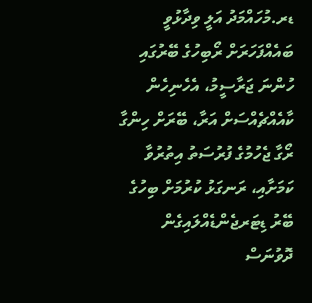ޑރ.މުހައްމަދު އަލީ ވިދާޅުވީ ބައެއްފަހަރަށް ރޯބިހުގެ ބޭރުގައި ހުންނަ ޖަރާސީމު، އެހެނިހެން ކާއެއްޗެއްސަށް އަރާ، ބޭރަށް ހިންގާ ރޯގާ ޖެހުމުގެ ފުރުސަތު އިތުރުވާ ކަމަށާއި، ރަނގަޅު ކުރުމަށް ބިހުގެ ބޭރު ޑިޓަރޖެންޑެއްލައިގެން ދޮވުނަސް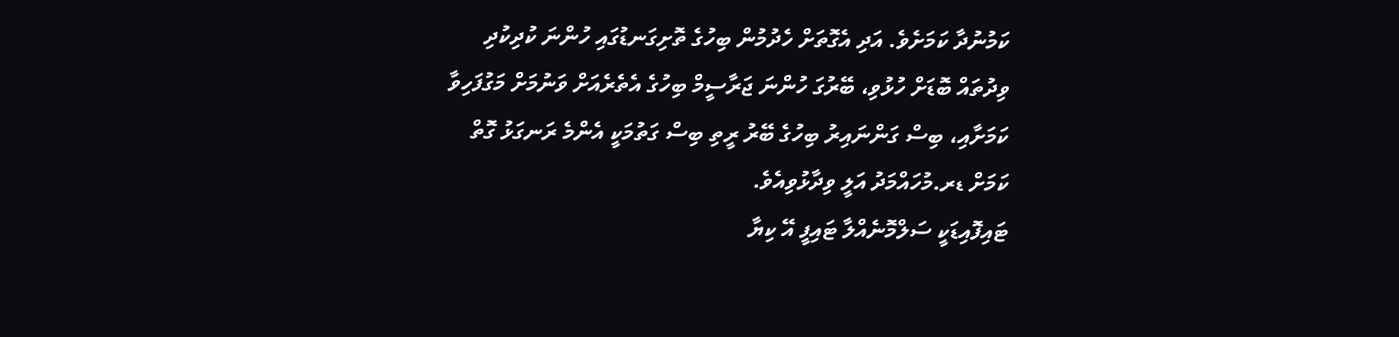ކަމުނުދާ ކަމަށެވެ. އަދި އެގޮތަށް ހެދުމުން ބިހުގެ ތޮށިގަނޑުގައި ހުންނަ ކުދިކުދި ވިދުތައް ބޮޑަށް ހުޅުވި، ބޭރުގަ ހުންނަ ޖަރާސީމް ބިހުގެ އެތެރެއަށް ވަނުމަށް މަގުފަހިވާ ކަމަށާއި، ބިސް ގަންނައިރު ބިހުގެ ބޭރު ރީތި ބިސް ގަތުމަކީ އެންމެ ރަނގަޅު ގޮތް ކަމަށް ޑރ.މުހައްމަދު އަލީ ވިދާޅުވިއެވެ.
ޓައިފޮއިޑަކީ ސަލްމޮނެއްލާ ޓައިފީ އޭ ކިޔާ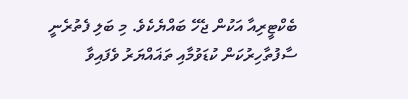ބެކްޓީރިއާ އަކުން ޖެހޭ ބައްޔެކެވެ. މި ބަލި ފެތުރެނީ ސާފުތާހިރުކަން ކުޑަވުމާއި ތަޣައްޔަރު ވެފައިވާ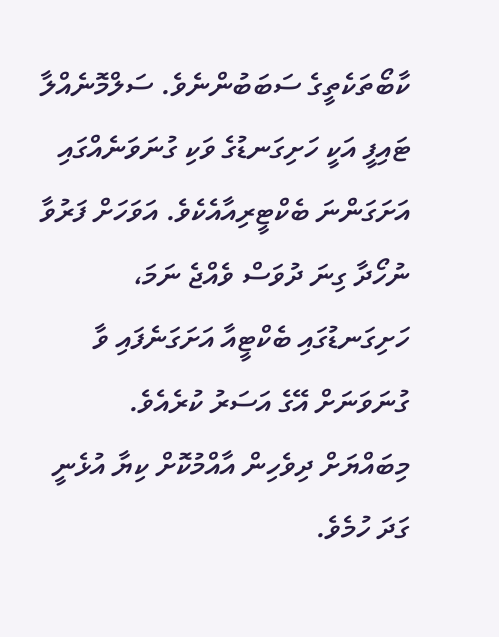ކާބޯތަކެތީގެ ސަބަބުންނެވެ. ސަލްމޮނެއްލާ ޓައިފީ އަކީ ހަށިގަނޑުގެ ވަކި ގުނަވަނެއްގައި އަށަގަންނަ ބެކްޓީރިއާއެކެވެ. އަވަހަށް ފަރުވާ ނުހޯދާ ގިނަ ދުވަސް ވެއްޖެ ނަމަ، ހަށިގަނޑުގައި ބެކްޓީއާ އަށަގަނެފައި ވާ ގުނަވަނަށް އޭގެ އަސަރު ކުރެއެވެ.
މިބައްޔަށް ދިވެހިން އާއްމުކޮށް ކިޔާ އުޅެނީ ގަދަ ހުމެވެ.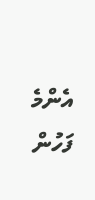އެންމެ ފަހުން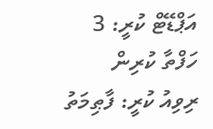އަޕްޑޭޓް ކުރީ: 3 ހަފްތާ ކުރިން
ރިވިއު ކުރީ: ފާޠިމަތު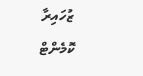ޒުހައިރާ
ކޮމެންޓް